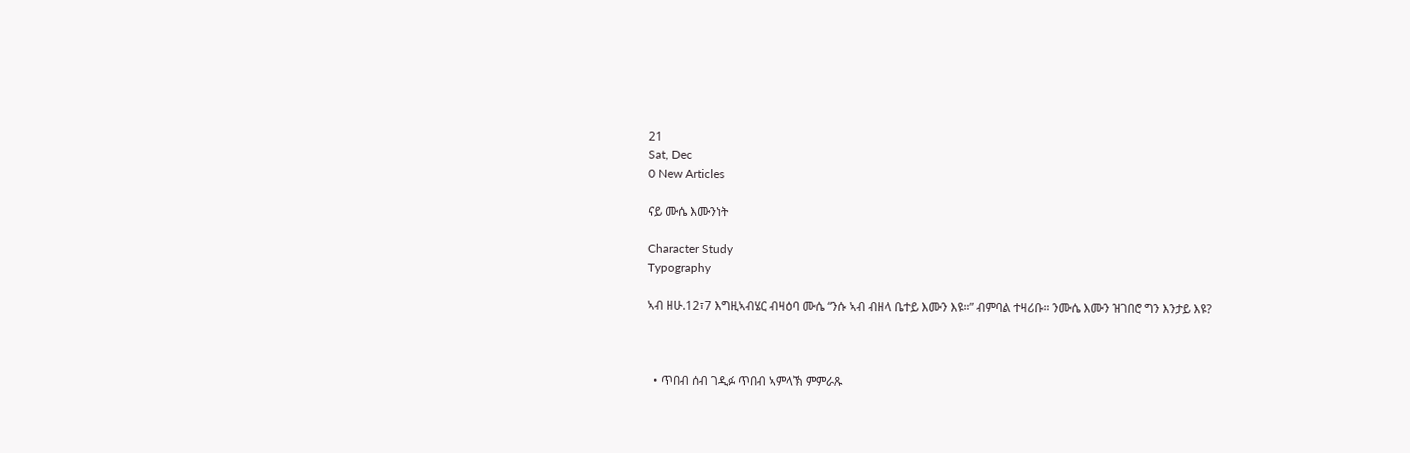21
Sat, Dec
0 New Articles

ናይ ሙሴ እሙንነት

Character Study
Typography

ኣብ ዘሁ.12፣7 እግዚኣብሄር ብዛዕባ ሙሴ “ንሱ ኣብ ብዘላ ቤተይ እሙን እዩ።” ብምባል ተዛሪቡ። ንሙሴ እሙን ዝገበሮ ግን እንታይ እዩ?



  • ጥበብ ሰብ ገዲፉ ጥበብ ኣምላኽ ምምራጹ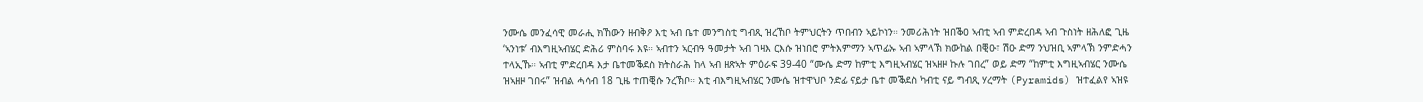ንሙሴ መንፈሳዊ መራሒ ክኸውን ዘብቅዖ እቲ ኣብ ቤተ መንግስቲ ግብጺ ዝረኸቦ ትምህርትን ጥበብን ኣይኮነን። ንመሪሕነት ዝበቕዐ ኣብቲ ኣብ ምድረበዳ ኣብ ጉስነት ዘሕለፎ ጊዜ ‘ኣንነቱ’ ብእግዚኣብሄር ድሕሪ ምስባሩ እዩ። ኣብተን ኣርብዓ ዓመታት ኣብ ገዛእ ርእሱ ዝነበሮ ምትእምማን ኣጥፊኡ ኣብ ኣምላኽ ክውከል በቒዑ፣ ሽዑ ድማ ንህዝቢ ኣምላኽ ንምድሓን ተላኢኹ። ኣብቲ ምድረበዳ እታ ቤተመቕደስ ክትስራሕ ከላ ኣብ ዘጽኣት ምዕራፍ 39-40 “ሙሴ ድማ ከምቲ እግዚኣብሄር ዝኣዘዞ ኩሉ ገበረ” ወይ ድማ “ከምቲ እግዚኣብሄር ንሙሴ ዝኣዘዞ ገበሩ” ዝብል ሓሳብ 18 ጊዜ ተጠቒሱ ንረኽቦ። እቲ ብእግዚኣብሄር ንሙሴ ዝተዋህቦ ንድፊ ናይታ ቤተ መቕደስ ካብቲ ናይ ግብጺ ሃረማት (Pyramids) ዝተፈልየ ኣዝዩ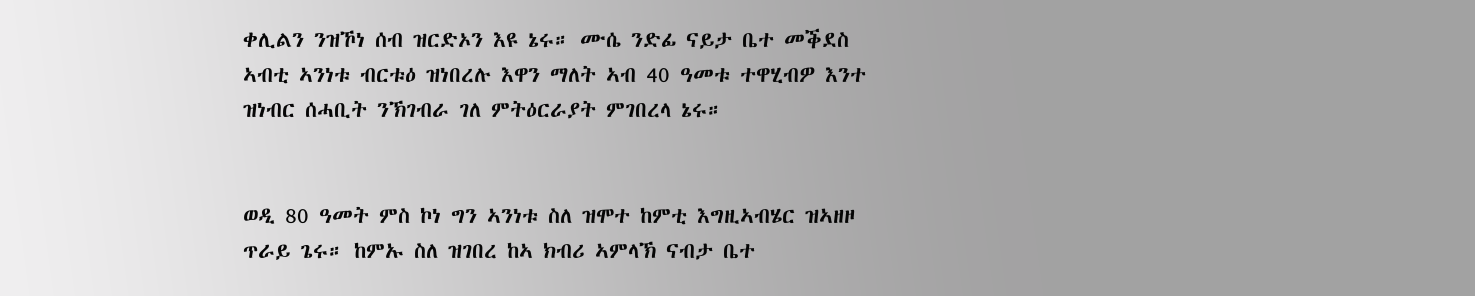ቀሊልን ንዝኾነ ሰብ ዝርድኦን እዩ ኔሩ። ሙሴ ንድፊ ናይታ ቤተ መቕደስ ኣብቲ ኣንነቱ ብርቱዕ ዝነበረሉ እዋን ማለት ኣብ 40 ዓመቱ ተዋሂብዎ እንተ ዝነብር ሰሓቢት ንኽገብራ ገለ ምትዕርራያት ምገበረላ ኔሩ።


ወዲ 80 ዓመት ምስ ኮነ ግን ኣንነቱ ስለ ዝሞተ ከምቲ እግዚኣብሄር ዝኣዘዞ ጥራይ ጌሩ። ከምኡ ስለ ዝገበረ ከኣ ክብሪ ኣምላኽ ናብታ ቤተ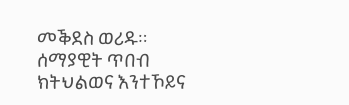መቕደስ ወሪዱ። ሰማያዊት ጥበብ ክትህልወና እንተኾይና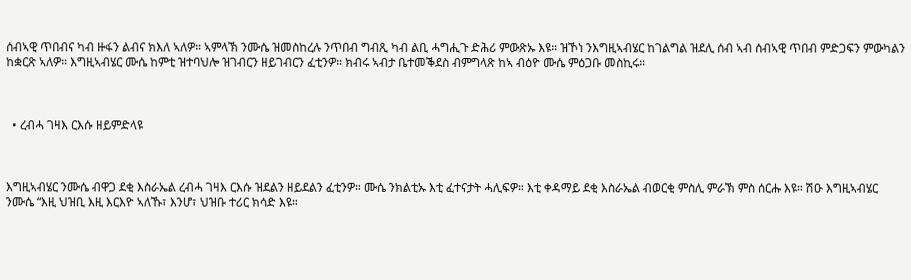ሰብኣዊ ጥበብና ካብ ዙፋን ልብና ክእለ ኣለዎ። ኣምላኽ ንሙሴ ዝመስከረሉ ንጥበብ ግብጺ ካብ ልቢ ሓግሒጉ ድሕሪ ምውጽኡ እዩ። ዝኾነ ንእግዚኣብሄር ከገልግል ዝደሊ ሰብ ኣብ ሰብኣዊ ጥበብ ምድጋፍን ምውካልን ከቋርጽ ኣለዎ። እግዚኣብሄር ሙሴ ከምቲ ዝተባህሎ ዝገብርን ዘይገብርን ፈቲንዎ። ክብሩ ኣብታ ቤተመቕደስ ብምግላጽ ከኣ ብዕዮ ሙሴ ምዕጋቡ መስኪሩ።



  • ረብሓ ገዛእ ርእሱ ዘይምድላዩ



እግዚኣብሄር ንሙሴ ብዋጋ ደቂ እስራኤል ረብሓ ገዛእ ርእሱ ዝደልን ዘይደልን ፈቲንዎ። ሙሴ ንክልቲኡ እቲ ፈተናታት ሓሊፍዎ። እቲ ቀዳማይ ደቂ እስራኤል ብወርቂ ምስሊ ምራኽ ምስ ሰርሑ እዩ። ሽዑ እግዚኣብሄር ንሙሴ “እዚ ህዝቢ እዚ እርእዮ ኣለኹ፣ እንሆ፣ ህዝቡ ተሪር ክሳድ እዩ።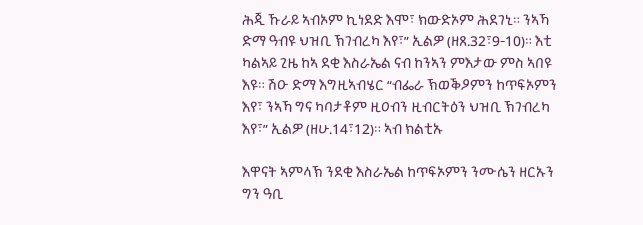ሕጂ ኹራይ ኣብኦም ኪነደድ እሞ፣ ክውድኦም ሕደገኒ። ንኣኻ ድማ ዓብዩ ህዝቢ ኽገብረካ እየ፣” ኢልዎ (ዘጸ.32፣9-10)። እቲ ካልኣይ ጊዜ ከኣ ደቂ እስራኤል ናብ ከንኣን ምእታው ምስ ኣበዩ እዩ። ሽዑ ድማ እግዚኣብሄር “ብፌራ ኽወቕዖምን ከጥፍኦምን እየ፣ ንኣኻ ግና ካባታቶም ዚዐብን ዚብርትዕን ህዝቢ ኽገብረካ እየ፣” ኢልዎ (ዘሁ.14፣12)። ኣብ ክልቲኡ

እዋናት ኣምላኽ ንደቂ እስራኤል ከጥፍኦምን ንሙሴን ዘርኡን ግን ዓቢ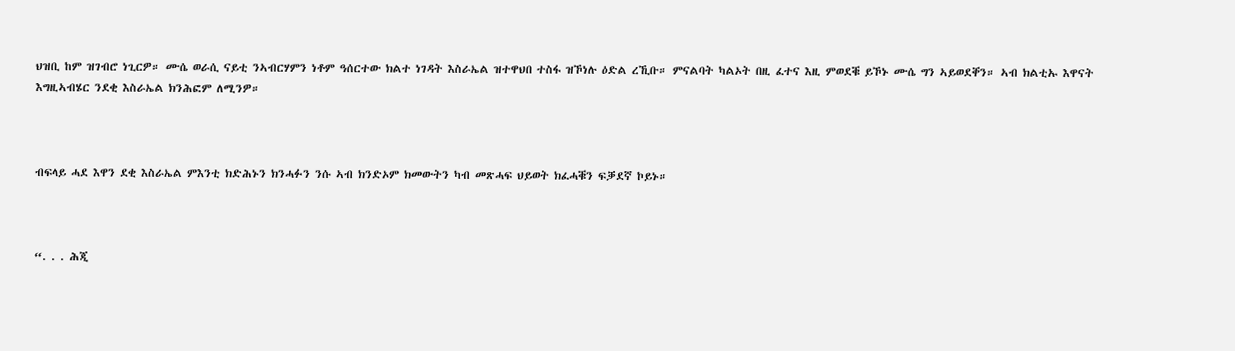ህዝቢ ከም ዝገብሮ ነጊርዎ። ሙሴ ወራሲ ናይቲ ንኣብርሃምን ነቶም ዓሰርተው ክልተ ነገዳት እስራኤል ዝተዋህበ ተስፋ ዝኾነሉ ዕድል ረኺቡ። ምናልባት ካልኦት በዚ ፈተና እዚ ምወደቑ ይኾኑ ሙሴ ግን ኣይወደቐን። ኣብ ክልቲኡ እዋናት እግዚኣብሄር ንደቂ እስራኤል ክንሕፎም ለሚንዎ።



ብፍላይ ሓደ እዋን ደቂ እስራኤል ምእንቲ ክድሕኑን ክንሓፉን ንሱ ኣብ ክንድኦም ክመውትን ካብ መጽሓፍ ህይወት ክፈሓቑን ፍቓደኛ ኮይኑ።



“. . . ሕጂ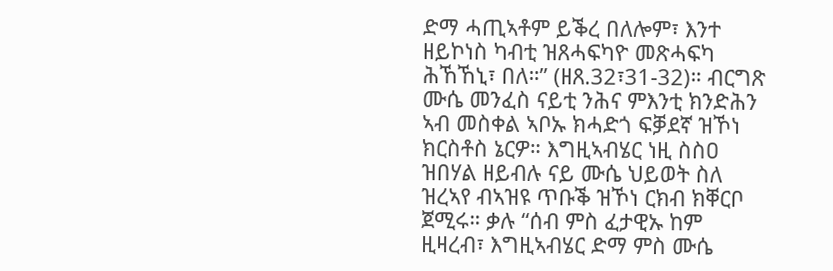ድማ ሓጢኣቶም ይቕረ በለሎም፣ እንተ ዘይኮነስ ካብቲ ዝጸሓፍካዮ መጽሓፍካ ሕኸኸኒ፣ በለ።” (ዘጸ.32፣31-32)። ብርግጽ ሙሴ መንፈስ ናይቲ ንሕና ምእንቲ ክንድሕን ኣብ መስቀል ኣቦኡ ክሓድጎ ፍቓደኛ ዝኾነ ክርስቶስ ኔርዎ። እግዚኣብሄር ነዚ ስስዐ ዝበሃል ዘይብሉ ናይ ሙሴ ህይወት ስለ ዝረኣየ ብኣዝዩ ጥቡቕ ዝኾነ ርክብ ክቐርቦ ጀሚሩ። ቃሉ “ሰብ ምስ ፈታዊኡ ከም ዚዛረብ፣ እግዚኣብሄር ድማ ምስ ሙሴ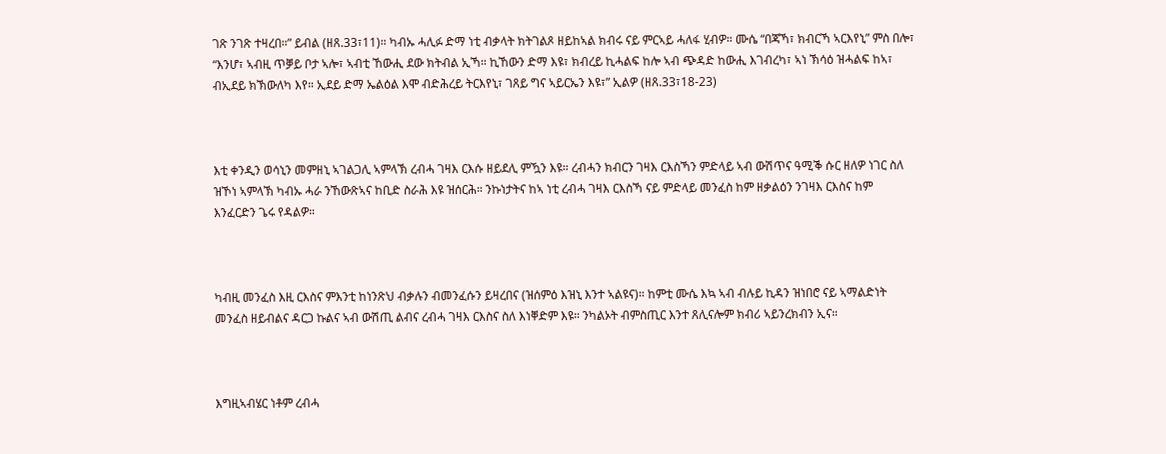ገጽ ንገጽ ተዛረበ።” ይብል (ዘጸ.33፣11)። ካብኡ ሓሊፉ ድማ ነቲ ብቃላት ክትገልጾ ዘይከኣል ክብሩ ናይ ምርኣይ ሓለፋ ሂብዎ። ሙሴ “በጃኻ፣ ክብርኻ ኣርእየኒ” ምስ በሎ፣ “እንሆ፣ ኣብዚ ጥቓይ ቦታ ኣሎ፣ ኣብቲ ኸውሒ ደው ክትብል ኢኻ። ኪኸውን ድማ እዩ፣ ክብረይ ኪሓልፍ ከሎ ኣብ ጭዳድ ከውሒ እገብረካ፣ ኣነ ኽሳዕ ዝሓልፍ ከኣ፣ ብኢደይ ክኽውለካ እየ። ኢደይ ድማ ኤልዕል እሞ ብድሕረይ ትርእየኒ፣ ገጸይ ግና ኣይርኤን እዩ፣” ኢልዎ (ዘጸ.33፣18-23)



እቲ ቀንዲን ወሳኒን መምዘኒ ኣገልጋሊ ኣምላኽ ረብሓ ገዛእ ርእሱ ዘይደሊ ምዃን እዩ። ረብሓን ክብርን ገዛእ ርእስኻን ምድላይ ኣብ ውሽጥና ዓሚቕ ሱር ዘለዎ ነገር ስለ ዝኾነ ኣምላኽ ካብኡ ሓራ ንኸውጽኣና ከቢድ ስራሕ እዩ ዝሰርሕ። ንኩነታትና ከኣ ነቲ ረብሓ ገዛእ ርእስኻ ናይ ምድላይ መንፈስ ከም ዘቃልዕን ንገዛእ ርእስና ከም እንፈርድን ጌሩ የዳልዎ።



ካብዚ መንፈስ እዚ ርእስና ምእንቲ ከነንጽህ ብቃሉን ብመንፈሱን ይዛረበና (ዝሰምዕ እዝኒ እንተ ኣልዩና)። ከምቲ ሙሴ እኳ ኣብ ብሉይ ኪዳን ዝነበሮ ናይ ኣማልድነት መንፈስ ዘይብልና ዳርጋ ኩልና ኣብ ውሽጢ ልብና ረብሓ ገዛእ ርእስና ስለ እነቐድም እዩ። ንካልኦት ብምስጢር እንተ ጸሊናሎም ክብሪ ኣይንረክብን ኢና።



እግዚኣብሄር ነቶም ረብሓ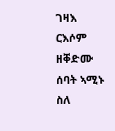ገዛእ ርእሶም ዘቐድሙ ሰባት ኣሚኑ ስለ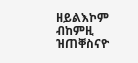ዘይልእኮም ብከምዚ ዝጠቐስናዮ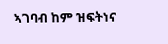ኣገባብ ከም ዝፍትነና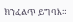ክንፈልጥ ይግባእ።